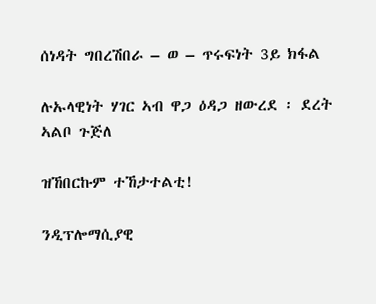ሰነዳት ግበረሽበራ – ወ – ጥሩፍነት 3ይ ክፋል

ሉኡላዊነት ሃገር ኣብ ዋጋ ዕዳጋ ዘውረደ ፡ ደረት ኣልቦ ጉጅለ

ዝኸበርኩም ተኸታተልቲ!

ንዲፕሎማሲያዊ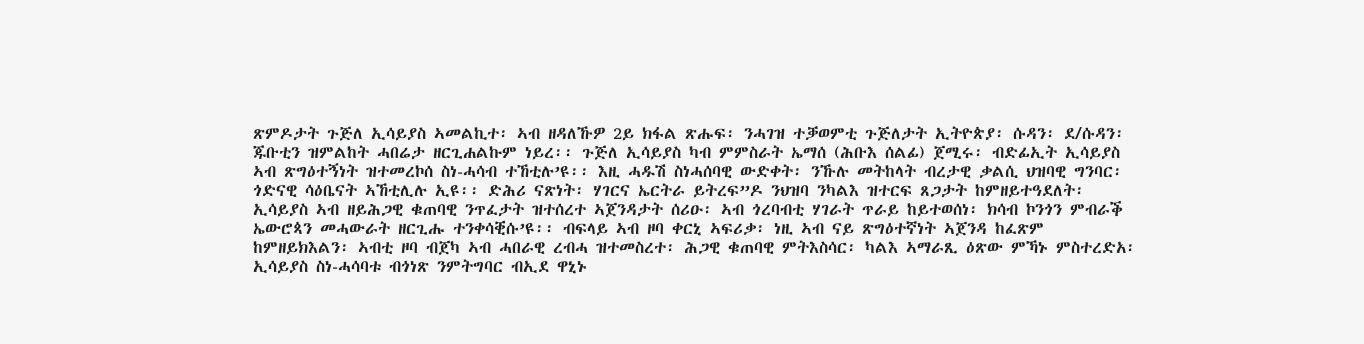ጽምዶታት ጉጅለ ኢሳይያስ ኣመልኪተ፡ ኣብ ዘዳለኹዎ 2ይ ክፋል ጽሑፍ፡ ንሓገዝ ተቓወምቲ ጉጅለታት ኢትዮጵያ፡ ሱዳን፡ ደ/ሱዳን፡ ጁቡቲን ዝምልከት ሓበሬታ ዘርጊሐልኩም ነይረ፡፡ ጉጅለ ኢሳይያስ ካብ ምምስራት ኤማሰ (ሕቡእ ሰልፊ) ጀሚሩ፡ ብድፊኢት ኢሳይያስ ኣብ ጽግዕተኝነት ዝተመረኮሰ ስነ-ሓሳብ ተኸቲሉ’ዩ፡፡ እዚ ሓዱሽ ስነሓሰባዊ ውድቀት፡ ንኹሉ መትከላት ብረታዊ ቃልሲ ህዝባዊ ግንባር፡ ጎድናዊ ሳዕቤናት ኣኸቲሊሉ ኢዩ፡፡ ድሕሪ ናጽነት፡ ሃገርና ኤርትራ ይትረፍ”ዶ ንህዝባ ንካልእ ዝተርፍ ጸጋታት ከምዘይተዓደለት፡ ኢሳይያስ ኣብ ዘይሕጋዊ ቁጠባዊ ንጥፈታት ዝተሰረተ ኣጀንዳታት ሰሪዑ፡ ኣብ ጎረባብቲ ሃገራት ጥራይ ከይተወሰነ፡ ክሳብ ኮንጎን ምብራቕ ኤውሮጳን መሓውራት ዘርጊሑ ተንቀሳቒሱ’ዩ፡፡ ብፍላይ ኣብ ዞባ ቀርኒ ኣፍሪቃ፡ ነዚ ኣብ ናይ ጽግዕተኛነት ኣጀንዳ ከፈጽም ከምዘይክእልን፡ ኣብቲ ዞባ ብጀካ ኣብ ሓበራዊ ረብሓ ዝተመስረተ፡ ሕጋዊ ቁጠባዊ ምትእስሳር፡ ካልእ ኣማራጺ ዕጽው ምኻኑ ምስተረድአ፡ ኢሳይያስ ስነ-ሓሳባቱ ብጎነጽ ንምትግባር ብኢደ ዋኒኑ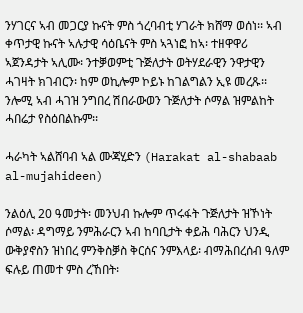ንሃገርና ኣብ መጋርያ ኩናት ምስ ጎረባብቲ ሃገራት ክሸማ ወሰነ፡፡ ኣብ ቀጥታዊ ኩናት ኣሉታዊ ሳዕቤናት ምስ ኣጓነፎ ከኣ፡ ተዘዋዋሪ ኣጀንዳታት ኣሊሙ፡ ንተቓወምቲ ጉጅለታት ወትሃደራዊን ንዋታዊን ሓገዛት ክገብርን፡ ከም ወኪሎም ኮይኑ ከገልግልን ኢዩ መረጹ፡፡ ንሎሚ ኣብ ሓገዝ ንግበረ ሽበራውወን ጉጅለታት ሶማል ዝምልከት ሓበሬታ የስዕበልኩም፡፡

ሓራካት ኣልሸባብ ኣል ሙጃሂድን (Harakat al-shabaab al-mujahideen)

ንልዕሊ 20 ዓመታት፡ መንህብ ኩሎም ጥሩፋት ጉጅለታት ዝኾነት ሶማል፡ ዳግማይ ንምሕራርን ኣብ ከባቢታት ቀይሕ ባሕርን ህንዲ ውቅያኖስን ዝነበረ ምንቅስቓስ ቅርሰና ንምእላይ፡ ብማሕበረሰብ ዓለም ፍሉይ ጠመተ ምስ ረኸበት፡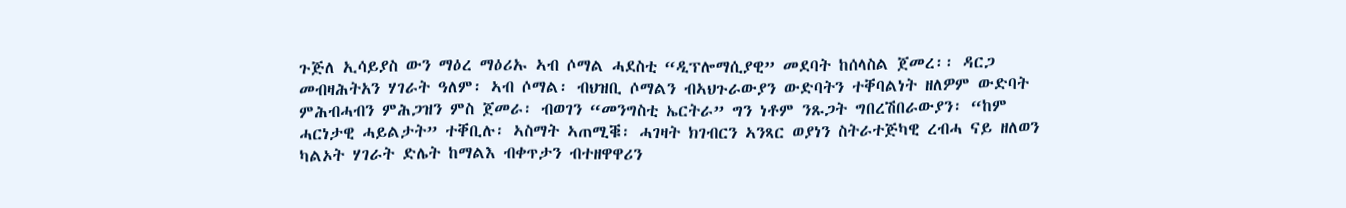ጉጅለ ኢሳይያስ ውን ማዕረ ማዕሪኡ ኣብ ሶማል ሓደስቲ “ዲፕሎማሲያዊ” መደባት ከሰላስል ጀመረ፡፡ ዳርጋ መብዛሕትአን ሃገራት ዓለም፡ ኣብ ሶማል፡ ብህዝቢ ሶማልን ብኣህጉራውያን ውድባትን ተቐባልነት ዘለዎም ውድባት ምሕብሓብን ምሕጋዝን ምስ ጀመራ፡ ብወገን “መንግስቲ ኤርትራ” ግን ነቶም ንጹጋት ግበረሽበራውያን፡ “ከም ሓርነታዊ ሓይልታት” ተቐቢሉ፡ ኣስማት ኣጠሚቑ፡ ሓገዛት ክገብርን ኣንጻር ወያነን ስትራተጅካዊ ረብሓ ናይ ዘለወን ካልኦት ሃገራት ድሌት ከማልእ ብቀጥታን ብተዘዋዋሪን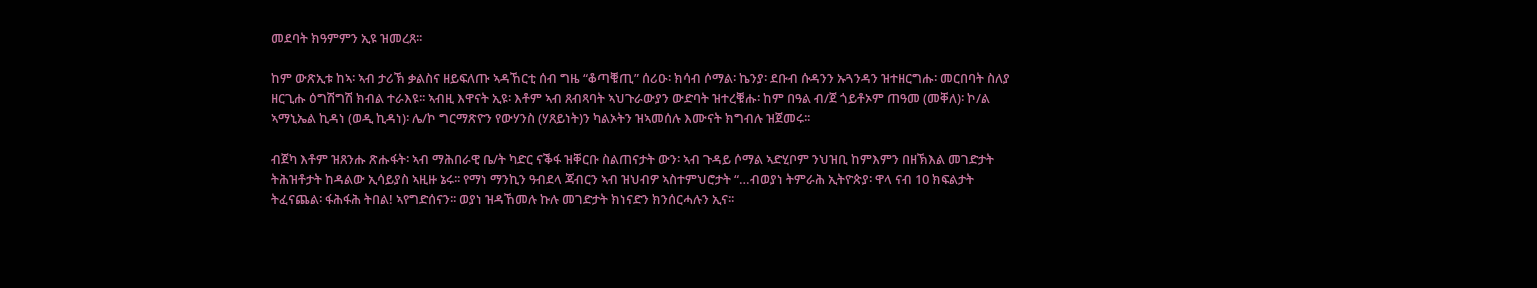መደባት ክዓምምን ኢዩ ዝመረጸ፡፡

ከም ውጽኢቱ ከኣ፡ ኣብ ታሪኽ ቃልስና ዘይፍለጡ ኣዳኸርቲ ሰብ ግዜ “ቆጣቑጢ” ሰሪዑ፡ ክሳብ ሶማል፡ ኬንያ፡ ደቡብ ሱዳንን ኡጓንዳን ዝተዘርግሑ፡ መርበባት ስለያ ዘርጊሑ ዕግሽግሽ ክብል ተራእዩ፡፡ ኣብዚ እዋናት ኢዩ፡ እቶም ኣብ ጸብጻባት ኣህጉራውያን ውድባት ዝተረቑሑ፡ ከም በዓል ብ/ጀ ጎይቶኦም ጠዓመ (መቐለ)፡ ኮ/ል ኣማኒኤል ኪዳነ (ወዲ ኪዳነ)፡ ሌ/ኮ ግርማጽዮን የውሃንስ (ሃጸይነት)ን ካልኦትን ዝኣመሰሉ እሙናት ክግብሉ ዝጀመሩ፡፡

ብጀካ እቶም ዝጸንሑ ጽሑፋት፡ ኣብ ማሕበራዊ ቤ/ት ካድር ናቕፋ ዝቐርቡ ስልጠናታት ውን፡ ኣብ ጉዳይ ሶማል ኣድሂቦም ንህዝቢ ከምእምን በዘኽእል መገድታት ትሕዝቶታት ከዳልው ኢሳይያስ ኣዚዙ ኔሩ፡፡ የማነ ማንኪን ዓብደላ ጃብርን ኣብ ዝህብዎ ኣስተምህሮታት “…ብወያነ ትምራሕ ኢትዮጵያ፡ ዋላ ናብ 10 ክፍልታት ትፈናጨል፡ ፋሕፋሕ ትበል! ኣየግድሰናን፡፡ ወያነ ዝዳኸመሉ ኩሉ መገድታት ክነናድን ክንሰርሓሉን ኢና፡፡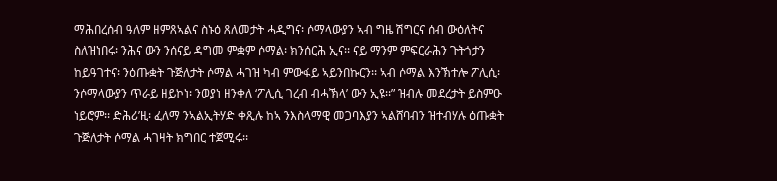ማሕበረሰብ ዓለም ዘምጸኣልና ስኑዕ ጸለመታት ሓዲግና፡ ሶማላውያን ኣብ ግዜ ሽግርና ሰብ ውዕለትና ስለዝነበሩ፡ ንሕና ውን ንሰናይ ዳግመ ምቋም ሶማል፡ ክንሰርሕ ኢና፡፡ ናይ ማንም ምፍርራሕን ጉትጎታን ከይዓገተና፡ ንዕጡቋት ጉጅለታት ሶማል ሓገዝ ካብ ምውፋይ ኣይንበኩርን፡፡ ኣብ ሶማል እንኽተሎ ፖሊሲ፡ ንሶማላውያን ጥራይ ዘይኮነ፡ ንወያነ ዘንቀለ ‘ፖሊሲ ገረብ ብሓኽላ’ ውን ኢዩ፡፡” ዝብሉ መደረታት ይስምዑ ነይሮም፡፡ ድሕሪ’ዚ፡ ፈለማ ንኣልኢትሃድ ቀጺሉ ከኣ ንእስላማዊ መጋባእያን ኣልሸባብን ዝተብሃሉ ዕጡቋት ጉጅለታት ሶማል ሓገዛት ክግበር ተጀሚሩ፡፡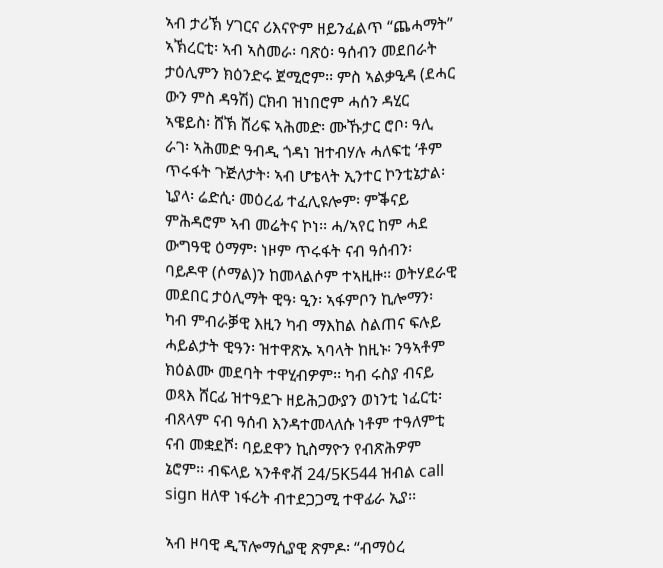ኣብ ታሪኽ ሃገርና ሪእናዮም ዘይንፈልጥ “ጨሓማት” ኣኽረርቲ፡ ኣብ ኣስመራ፡ ባጽዕ፡ ዓሰብን መደበራት ታዕሊምን ክዕንድሩ ጀሚሮም፡፡ ምስ ኣልቃዒዳ (ደሓር ውን ምስ ዳዓሽ) ርክብ ዝነበሮም ሓሰን ዳሂር ኣዌይስ፡ ሸኽ ሸሪፍ ኣሕመድ፡ ሙኹታር ሮቦ፡ ዓሊ ራገ፡ ኣሕመድ ዓብዲ ጎዳነ ዝተብሃሉ ሓለፍቲ ‘ቶም ጥሩፋት ጉጅለታት፡ ኣብ ሆቴላት ኢንተር ኮንቲኔታል፡ ኒያላ፡ ሬድሲ፡ መዕረፊ ተፈሊዩሎም፡ ምቕናይ ምሕዳሮም ኣብ መሬትና ኮነ፡፡ ሓ/ኣየር ከም ሓደ ውግዓዊ ዕማም፡ ነዞም ጥሩፋት ናብ ዓሰብን፡ ባይዶዋ (ሶማል)ን ከመላልሶም ተኣዚዙ፡፡ ወትሃደራዊ መደበር ታዕሊማት ዊዓ፡ ዒን፡ ኣፋምቦን ኪሎማን፡ ካብ ምብራቓዊ እዚን ካብ ማእከል ስልጠና ፍሉይ ሓይልታት ዊዓን፡ ዝተዋጽኡ ኣባላት ከዚኑ፡ ንዓኣቶም ክዕልሙ መደባት ተዋሂብዎም፡፡ ካብ ሩስያ ብናይ ወጻእ ሸርፊ ዝተዓደጉ ዘይሕጋውያን ወነንቲ ነፈርቲ፡ ብጸላም ናብ ዓሰብ እንዳተመላለሱ ነቶም ተዓለምቲ ናብ መቋደሾ፡ ባይደዋን ኪስማዮን የብጽሕዎም ኔሮም፡፡ ብፍላይ ኣንቶኖቭ 24/5K544 ዝብል call sign ዘለዋ ነፋሪት ብተደጋጋሚ ተዋፊራ ኢያ፡፡

ኣብ ዞባዊ ዲፕሎማሲያዊ ጽምዶ፡ “ብማዕረ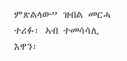ምጽልላው” ዝብል መርሓ ተሪፉ፡ ኣብ ተመሳሳሊ እዋን፡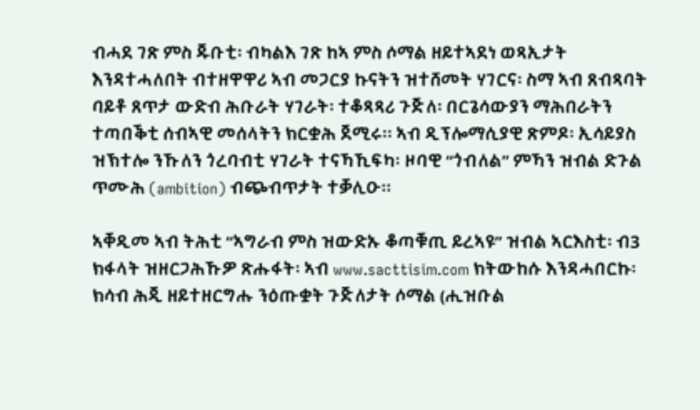ብሓደ ገጽ ምስ ጁቡቲ፡ ብካልእ ገጽ ከኣ ምስ ሶማል ዘይተኣደነ ወጻኢታት እንዳተሓለበት ብተዘዋዋሪ ኣብ መጋርያ ኩናትን ዝተሸመት ሃገርና፡ ስማ ኣብ ጸብጻባት ባይቶ ጸጥታ ውድብ ሕቡራት ሃገራት፡ ተቆጻጻሪ ጉጅለ፡ በርጌሳውያን ማሕበራትን ተጣበቕቲ ሰብኣዊ መሰላትን ክርቋሕ ጀሚሩ፡፡ ኣብ ዲፕሎማሲያዊ ጽምዶ፡ ኢሳይያስ ዝኽተሎ ንኹለን ጎረባብቲ ሃገራት ተናኻኺፍካ፡ ዞባዊ “ጎብለል” ምኻን ዝብል ድጉል ጥሙሕ (ambition) ብጭብጥታት ተቓሊዑ፡፡

ኣቐዲመ ኣብ ትሕቲ “ኣግራብ ምስ ዝውድኡ ቆጣቑጢ ይረኣዩ” ዝብል ኣርእስቲ፡ ብ3 ክፋላት ዝዘርጋሕኹዎ ጽሑፋት፡ ኣብ www.sacttisim.com ክትውከሱ እንዳሓበርኩ፡ ክሳብ ሕጂ ዘይተዘርግሑ ንዕጡቋት ጉጅለታት ሶማል (ሒዝቡል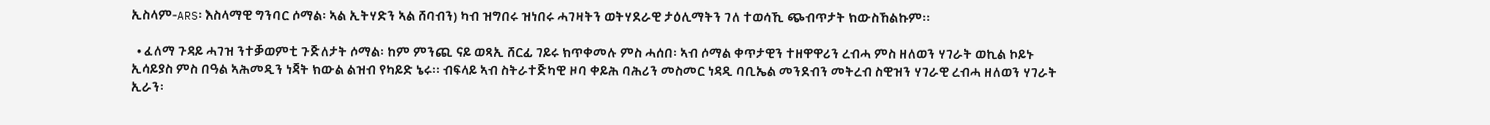ኢስላም-ARS፡ እስላማዊ ግንባር ሶማል፡ ኣል ኢትሃድን ኣል ሸባብን) ካብ ዝግበሩ ዝነበሩ ሓገዛትን ወትሃደራዊ ታዕሊማትን ገለ ተወሳኺ ጭብጥታት ክውስኸልኩም፡፡

  • ፈለማ ጉዳይ ሓገዝ ንተቓወምቲ ጉጅለታት ሶማል፡ ከም ምንጪ ናይ ወጻኢ ሸርፊ ገይሩ ክጥቀመሉ ምስ ሓሰበ፡ ኣብ ሶማል ቀጥታዊን ተዘዋዋሪን ረብሓ ምስ ዘለወን ሃገራት ወኪል ኮይኑ ኢሳይያስ ምስ በዓል ኣሕመዲን ነጃት ክውል ልዝብ የካይድ ኔሩ፡፡ ብፍላይ ኣብ ስትራተጅካዊ ዞባ ቀይሕ ባሕሪን መስመር ነዳዲ ባቢኤል መንደብን መትረብ ስዊዝን ሃገራዊ ረብሓ ዘለወን ሃገራት ኢራን፡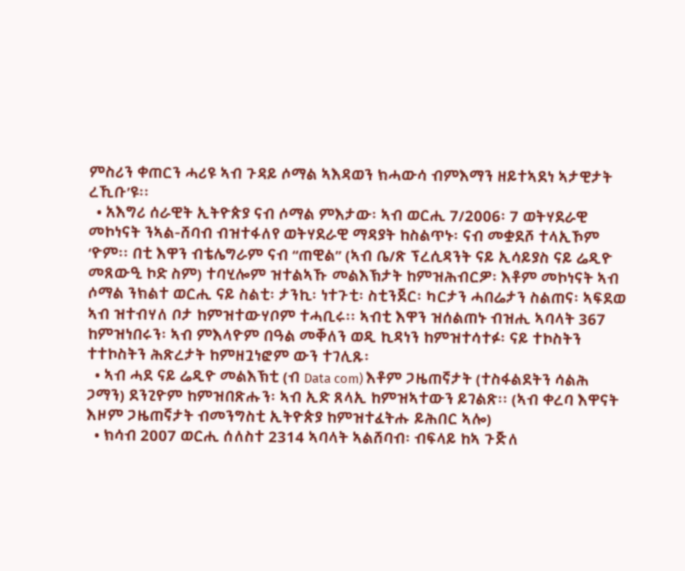ምስሪን ቀጠርን ሓሪዩ ኣብ ጉዳይ ሶማል ኣእዳወን ክሓውሳ ብምእማን ዘይተኣደነ ኣታዊታት ረኺቡ’ዩ፡፡
  • አእግሪ ሰራዊት ኢትዮጵያ ናብ ሶማል ምእታው፡ ኣብ ወርሒ 7/2006፡ 7 ወትሃደራዊ መኮነናት ንኣል-ሸባብ ብዝተፋለየ ወትሃደራዊ ማዳያት ከስልጥኑ፡ ናብ መቋደሾ ተላኢኾም ‘ዮም፡፡ በቲ እዋን ብቴሌግራም ናብ “ጠዊል” (ኣብ ቤ/ጽ ፕረሲዳንት ናይ ኢሳይያስ ናይ ሬዲዮ መጸውዒ ኮድ ስም) ተባሂሎም ዝተልኣኹ መልእኽታት ከምዝሕብርዎ፡ እቶም መኮነናት ኣብ ሶማል ንክልተ ወርሒ ናይ ስልቲ፡ ታንኪ፡ ነተጉቲ፡ ስቲንጀር፡ ካርታን ሓበሬታን ስልጠና፡ ኣፍደወ ኣብ ዝተብሃለ ቦታ ከምዝተውሃቦም ተሓቢሩ፡፡ ኣብቲ እዋን ዝሰልጠኑ ብዝሒ ኣባላት 367 ከምዝነበሩን፡ ኣብ ምእላዮም በዓል መቐለን ወዲ ኪዳነን ከምዝተሳተፉ፡ ናይ ተኮስትን ተተኮስትን ሕጽረታት ከምዘጓነፎም ውን ተገሊጹ፡
  • ኣብ ሓደ ናይ ሬዲዮ መልእኽቲ (ብ Data com) እቶም ጋዜጠኛታት (ተስፋልደትን ሳልሕ ጋማን) ደንጊዮም ከምዝበጽሑን፡ ኣብ ኢድ ጸላኢ ከምዝኣተውን ይገልጽ፡፡ (ኣብ ቀረባ እዋናት እዞም ጋዜጠኛታት ብመንግስቲ ኢትዮጵያ ከምዝተፈትሑ ይሕበር ኣሎ)
  • ክሳብ 2007 ወርሒ ሰለስተ 2314 ኣባላት ኣልሸባብ፡ ብፍላይ ከኣ ጉጅለ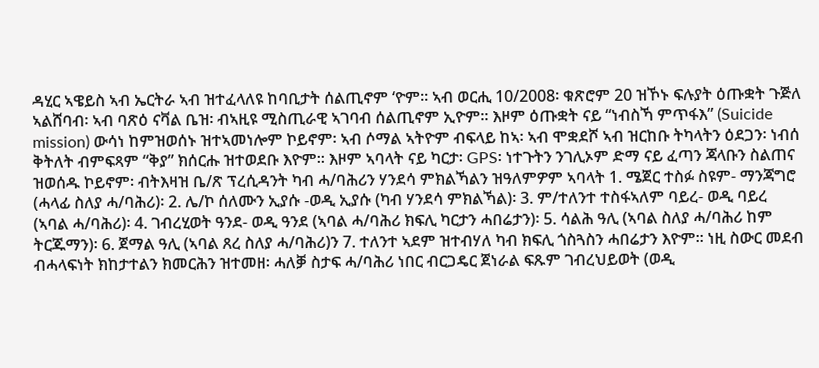ዳሂር ኣዌይስ ኣብ ኤርትራ ኣብ ዝተፈላለዩ ከባቢታት ሰልጢኖም ‘ዮም፡፡ ኣብ ወርሒ 10/2008፡ ቁጽሮም 20 ዝኾኑ ፍሉያት ዕጡቋት ጉጅለ ኣልሸባብ፡ ኣብ ባጽዕ ናቫል ቤዝ፡ ብኣዚዩ ሚስጢራዊ ኣገባብ ሰልጢኖም ኢዮም፡፡ እዞም ዕጡቋት ናይ “ነብስኻ ምጥፋእ” (Suicide mission) ውሳነ ከምዝወሰኑ ዝተኣመነሎም ኮይኖም፡ ኣብ ሶማል ኣትዮም ብፍላይ ከኣ፡ ኣብ ሞቋደሾ ኣብ ዝርከቡ ትካላትን ዕደጋን፡ ነብሰ ቅትለት ብምፍጻም “ቅያ” ክሰርሑ ዝተወደቡ እዮም፡፡ እዞም ኣባላት ናይ ካርታ፡ GPS፡ ነተጉትን ንገሊኦም ድማ ናይ ፈጣን ጃላቡን ስልጠና ዝወሰዱ ኮይኖም፡ ብትእዛዝ ቤ/ጽ ፕረሲዳንት ካብ ሓ/ባሕሪን ሃንደሳ ምክልኻልን ዝዓለምዎም ኣባላት 1. ሜጀር ተስፉ ስዩም- ማንጃግሮ (ሓላፊ ስለያ ሓ/ባሕሪ)፡ 2. ሌ/ኮ ሰለሙን ኢያሱ -ወዲ ኢያሱ (ካብ ሃንደሳ ምክልኻል)፡ 3. ም/ተለንተ ተስፋኣለም ባይረ- ወዲ ባይረ (ኣባል ሓ/ባሕሪ)፡ 4. ገብረሂወት ዓንደ- ወዲ ዓንደ (ኣባል ሓ/ባሕሪ ክፍሊ ካርታን ሓበሬታን)፡ 5. ሳልሕ ዓሊ (ኣባል ስለያ ሓ/ባሕሪ ከም ትርጁማን)፡ 6. ጀማል ዓሊ (ኣባል ጸረ ስለያ ሓ/ባሕሪ)ን 7. ተለንተ ኣደም ዝተብሃለ ካብ ክፍሊ ጎስጓስን ሓበሬታን እዮም፡፡ ነዚ ስውር መደብ ብሓላፍነት ክከታተልን ክመርሕን ዝተመዘ፡ ሓለቓ ስታፍ ሓ/ባሕሪ ነበር ብርጋዴር ጀነራል ፍጹም ገብረህይወት (ወዲ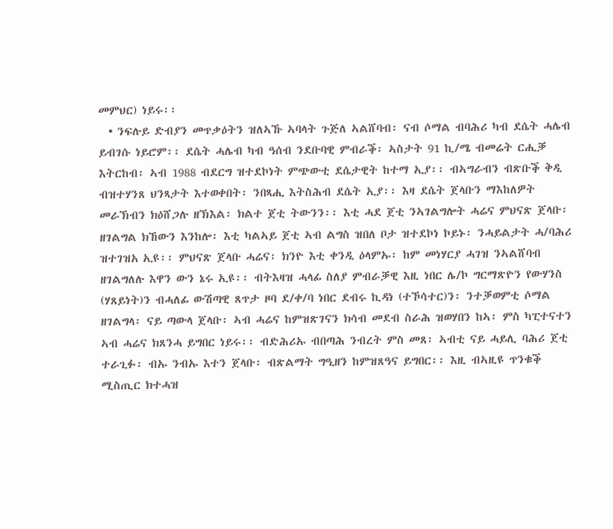መምህር) ነይሩ፡፡
  • ንፍሉይ ድብያን መጥቃዕትን ዝለኣኹ ኣባላት ጉጅለ ኣልሸባብ፡ ናብ ሶማል ብባሕሪ ካብ ደሴት ሓሌብ ይብገሱ ነይሮም፡፡ ደሴት ሓሌብ ካብ ዓሰብ ንደቡባዊ ምብራቕ፡ ኣስታት 91 ኪ/ሜ ብመሬት ርሒቓ እትርከብ፡ ኣብ 1988 ብደርግ ዝተደኮነት ምጭውቲ ደሴታዊት ከተማ ኢያ፡፡ ብኣግራብን ብጽቡቕ ቅዲ ብዝተሃንጸ ህንጻታት እተወቀበት፡ ንበጻሒ እትስሕብ ደሴት ኢያ፡፡ እዛ ደሴት ጀላቡን ማእከለዎት መራኽብን ክዕሸጋሉ ዘኽእል፡ ክልተ ጀቲ ትውንን፡፡ እቲ ሓደ ጀቲ ንኣገልግሎት ሓሬና ምህናጽ ጀላቡ፡ ዘገልግል ክኸውን እንከሎ፡ እቲ ካልኣይ ጀቲ ኣብ ልግስ ዝበለ ቦታ ዝተደኮነ ኮይኑ፡ ንሓይልታት ሓ/ባሕሪ ዝተገዝአ ኢዩ፡፡ ምህናጽ ጀላቡ ሓሬና፡ ክንዮ እቲ ቀንዲ ዕላምኡ፡ ከም መነሃርያ ሓገዝ ንኣልሸባብ ዘገልግለሉ እዋን ውን ኔሩ ኢዩ፡፡ ብትእዛዝ ሓላፊ ስለያ ምብራቓዊ እዚ ነበር ሌ/ኮ ግርማጽዮን የውሃንስ (ሃጸይነት)ን ብሓለፊ ውሽጣዊ ጸጥታ ዞባ ደ/ቀ/ባ ነበር ደብሩ ኪዳነ (ተኾሳተር)ን፡ ንተቓወምቲ ሶማል ዘገልግላ፡ ናይ ጣውላ ጀላቡ፡ ኣብ ሓሬና ከምዝጽገናን ክሳብ መደብ ስራሕ ዝወሃበን ከኣ፡ ምስ ካፒተናተን ኣብ ሓሬና ክጸንሓ ይግበር ነይሩ፡፡ ብድሕሪኡ ብበጣሕ ንብረት ምስ መጸ፡ ኣብቲ ናይ ሓይሊ ባሕሪ ጀቲ ተራጊፉ፡ ብኡ ንብኡ እተን ጀላቡ፡ ብጽልማት ግዒዘን ከምዝጸዓና ይግበር፡፡ እዚ ብኣዚዩ ጥንቁቕ ሚስጢር ክተሓዝ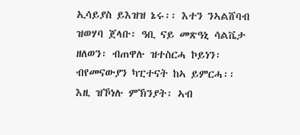ኢሳይያስ ይእዝዝ ኔሩ፡፡ እተን ንኣልሸባብ ዝወሃባ ጀላቡ፡ ዓቢ ናይ መጽዓኒ ሳልቬታ ዘለወን፡ ብጠዋሉ ዝተስርሓ ኮይነን፡ ብየመናውያን ካፒተናት ከኣ ይምርሓ፡፡ እዚ ዝኾነሉ ምኽንያት፡ ኣብ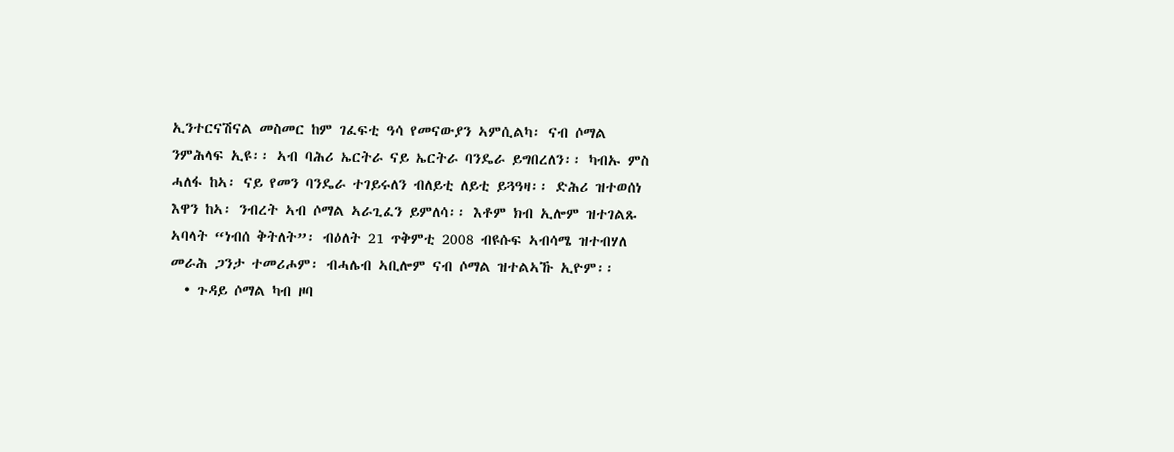ኢንተርናሽናል መስመር ከም ገፈፍቲ ዓሳ የመናውያን ኣምሲልካ፡ ናብ ሶማል ንምሕላፍ ኢዩ፡፡ ኣብ ባሕሪ ኤርትራ ናይ ኤርትራ ባንዴራ ይግበረለን፡፡ ካብኡ ምስ ሓለፋ ከኣ፡ ናይ የመን ባንዴራ ተገይሩለን ብለይቲ ለይቲ ይጓዓዛ፡፡ ድሕሪ ዝተወሰነ እዋን ከኣ፡ ንብረት ኣብ ሶማል ኣራጊፈን ይምለሳ፡፡ እቶም ክብ ኢሎም ዝተገልጹ ኣባላት “ነብሰ ቅትለት”፡ ብዕለት 21 ጥቅምቲ 2008 ብዩሱፍ ኣብሳሜ ዝተብሃለ መራሕ ጋንታ ተመሪሖም፡ ብሓሌብ ኣቢሎም ናብ ሶማል ዝተልኣኹ ኢዮም፡፡
  • ጉዳይ ሶማል ካብ ዞባ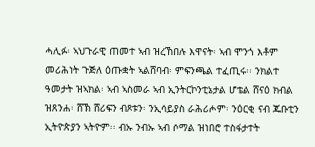ሓሊፉ፡ ኣህጉራዊ ጠመተ ኣብ ዝረኸበሉ እዋናት፡ ኣብ ሞንጎ እቶም መሪሕነት ጉጅለ ዕጡቋት ኣልሸባብ፡ ምፍንጫል ተፈጢሩ፡፡ ንክልተ ዓመታት ዝኣክል፡ ኣብ ኣስመራ ኣብ ኢንትርኮንቲኔታል ሆቴል ሸናዕ ክብል ዝጸንሐ፡ ሸኽ ሸሪፍን ብጾቱን፡ ንኢሳይያስ ራሕሪሖም፡ ንዕርቂ ናብ ጁቡቲን ኢትዮጵያን ኣትዮም፡፡ ብኡ ንብኡ ኣብ ሶማል ዝነበሮ ተስፋታተት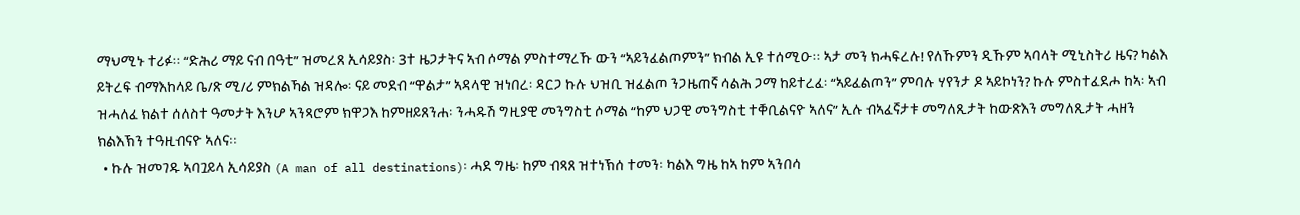ማህሚኑ ተሪፉ፡፡ “ድሕሪ ማይ ናብ በዓቲ” ዝመረጸ ኢሳይያስ፡ 3ተ ዜጋታትና ኣብ ሶማል ምስተማረኹ ውን “ኣይንፈልጦምን” ክብል ኢዩ ተሰሚዑ፡፡ ኣታ መን ክሓፍረሉ! የለኹምን ዲኹም ኣባላት ሚኒስትሪ ዜና? ካልእ ይትረፍ ብማእከላይ ቤ/ጽ ሚ/ሪ ምክልኻል ዝዳሎ፡ ናይ መደብ “ዋልታ” ኣዳላዊ ዝነበረ፡ ዳርጋ ኩሉ ህዝቢ ዝፈልጦ ንጋዜጠኛ ሳልሕ ጋማ ከይተረፈ፡ “ኣይፈልጦን” ምባሉ ሃየንታ ዶ ኣይኮነን? ኩሉ ምስተፈደሖ ከኣ፡ ኣብ ዝሓለፈ ክልተ ሰለስተ ዓመታት እንሆ ኣንጻሮም ክዋጋእ ከምዘይጸንሐ፡ ንሓዱሽ ግዚያዊ መንግስቲ ሶማል “ከም ህጋዊ መንግስቲ ተቐቢልናዮ ኣለና” ኢሉ ብኣፈኛታቱ መግለጺታት ከውጽእን መግለጺታት ሓዘን ክልእኽን ተዓዚብናዮ ኣለና፡፡
  • ኩሉ ዝመገዱ ኣባጓይላ ኢሳይያስ (A man of all destinations)፡ ሓደ ግዜ፡ ከም ብጻጸ ዝተነኽሰ ተመን፡ ካልእ ግዜ ከኣ ከም ኣንበሳ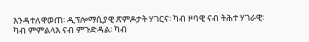እንዳተለዋወጠ፡ ዲፕሎማሲያዊ ጽምዶታት ሃገርና፡ ካብ ዞባዊ ናብ ትሕተ ሃገራዊ፡ ካብ ምምልላእ ናብ ምጉድዳል፡ ካብ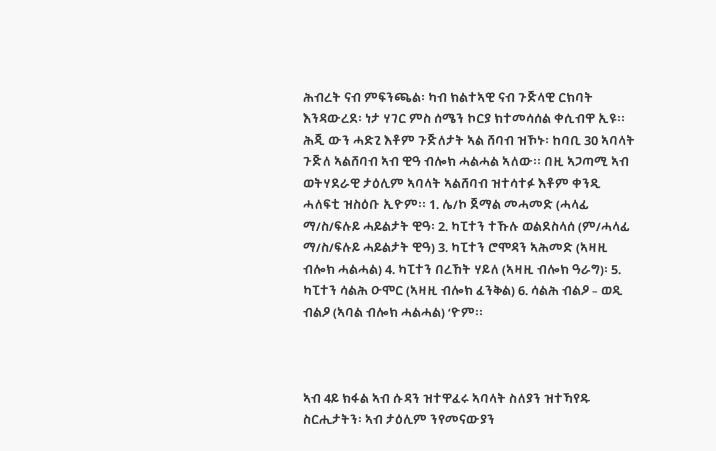ሕብረት ናብ ምፍንጫል፡ ካብ ክልተኣዊ ናብ ጉጅላዊ ርክባት እንዳውረደ፡ ነታ ሃገር ምስ ሰሜን ኮርያ ክተመሳሰል ቀሲብዋ ኢዩ፡፡ ሕጂ ውን ሓድጊ እቶም ጉጅለታት ኣል ሸባብ ዝኾኑ፡ ከባቢ 30 ኣባላት ጉጅለ ኣልሸባብ ኣብ ዊዓ ብሎክ ሓልሓል ኣለው፡፡ በዚ ኣጋጣሚ ኣብ ወትሃደራዊ ታዕሊም ኣባላት ኣልሸባብ ዝተሳተፉ እቶም ቀንዲ ሓለፍቲ ዝስዕቡ ኢዮም፡፡ 1. ሌ/ኮ ጀማል መሓመድ (ሓላፊ ማ/ስ/ፍሉይ ሓይልታት ዊዓ፡ 2. ካፒተን ተኹሉ ወልደስላሰ (ም/ሓላፊ ማ/ስ/ፍሉይ ሓይልታት ዊዓ) 3. ካፒተን ሮሞዳን ኣሕመድ (ኣዛዚ ብሎክ ሓልሓል) 4. ካፒተን በረኸት ሃይለ (ኣዛዚ ብሎክ ዓራግ)፡ 5. ካፒተን ሳልሕ ዑሞር (ኣዛዚ ብሎክ ፈንቅል) 6. ሳልሕ ብልዖ – ወዲ ብልዖ (ኣባል ብሎክ ሓልሓል) ‘ዮም፡፡



ኣብ 4ይ ክፋል ኣብ ሱዳን ዝተዋፈሩ ኣባላት ስለያን ዝተኻየዱ ስርሒታትን፡ ኣብ ታዕሊም ንየመናውያን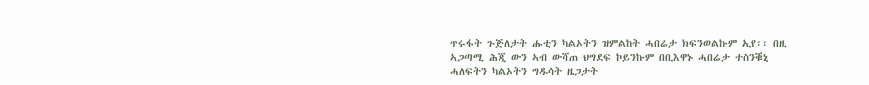ጥሩፋት ጉጅለታት ሑቲን ካልኦትን ዝምልከት ሓበሬታ ክፍንወልኩም ኢየ፡፡ በዚ ኣጋጣሚ ሕጂ ውን ኣብ ውሻጠ ህግደፍ ኮይንኩም በቢእዋኑ ሓበሬታ ተስንቑኒ ሓለፍትን ካልኦትን ግዱሳት ዜጋታት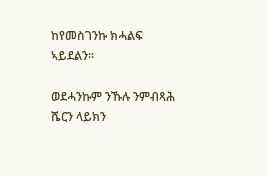ከየመስገንኩ ክሓልፍ ኣይደልን፡፡

ወደሓንኩም ንኹሉ ንምብጻሕ ሼርን ላይክን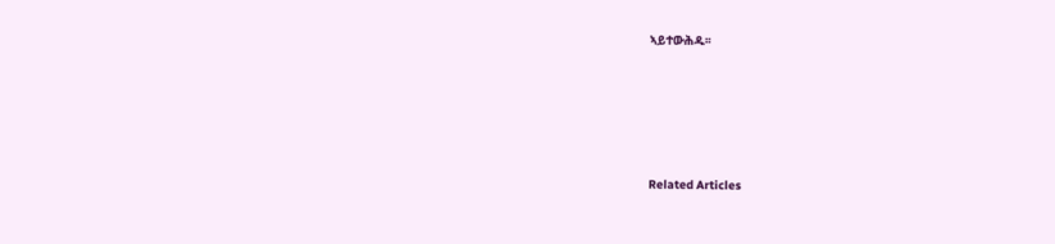ኣይተውሕዱ፡፡





Related Articles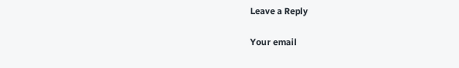Leave a Reply

Your email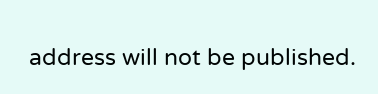address will not be published.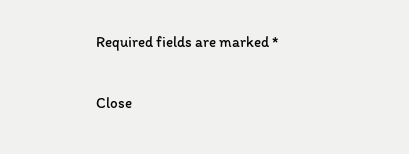Required fields are marked *

Close